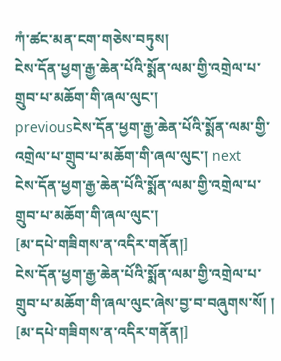ཀཾ་ཚང་མན་ངག་གཅེས་བཏུས།
ངེས་དོན་ཕྱག་རྒྱ་ཆེན་པོའི་སྨོན་ལམ་གྱི་འགྲེལ་པ་གྲུབ་པ་མཆོག་གི་ཞལ་ལུང་།
previousངེས་དོན་ཕྱག་རྒྱ་ཆེན་པོའི་སྨོན་ལམ་གྱི་འགྲེལ་པ་གྲུབ་པ་མཆོག་གི་ཞལ་ལུང་། next
ངེས་དོན་ཕྱག་རྒྱ་ཆེན་པོའི་སྨོན་ལམ་གྱི་འགྲེལ་པ་གྲུབ་པ་མཆོག་གི་ཞལ་ལུང་།
[མ་དཔེ་གཟིགས་ན་འདིར་གནོན།]
ངེས་དོན་ཕྱག་རྒྱ་ཆེན་པོའི་སྨོན་ལམ་གྱི་འགྲེལ་པ་གྲུབ་པ་མཆོག་གི་ཞལ་ལུང་ཞེས་བྱ་བ་བཞུགས་སོ། །
[མ་དཔེ་གཟིགས་ན་འདིར་གནོན།]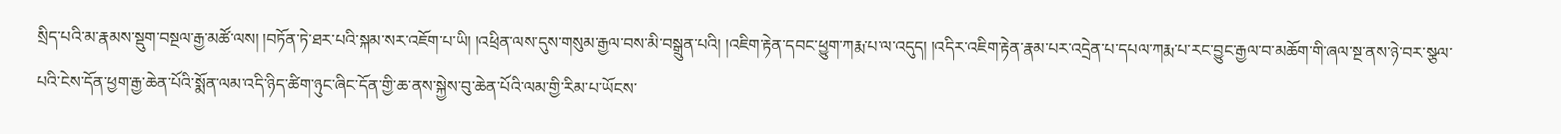སྲིད་པའི་མ་རྣམས་སྡུག་བསྔལ་རྒྱ་མཚོ་ལས། །བཏོན་ཏེ་ཐར་པའི་སྐམ་སར་འཇོག་པ་ཡི། །འཕྲིན་ལས་དུས་གསུམ་རྒྱལ་བས་མི་བསྒྲུན་པའི། །འཇིག་རྟེན་དབང་ཕྱུག་ཀརྨ་པ་ལ་འདུད། །འདིར་འཇིག་རྟེན་རྣམ་པར་འདྲེན་པ་དཔལ་ཀརྨ་པ་རང་བྱུང་རྒྱལ་བ་མཆོག་གི་ཞལ་སྔ་ནས་ཉེ་བར་སྩལ་པའི་ངེས་དོན་ཕྱག་རྒྱ་ཆེན་པོའི་སྨོན་ལམ་འདི་ཉིད་ཚིག་ཉུང་ཞིང་དོན་གྱི་ཆ་ནས་སྐྱེས་བུ་ཆེན་པོའི་ལམ་གྱི་རིམ་པ་ཡོངས་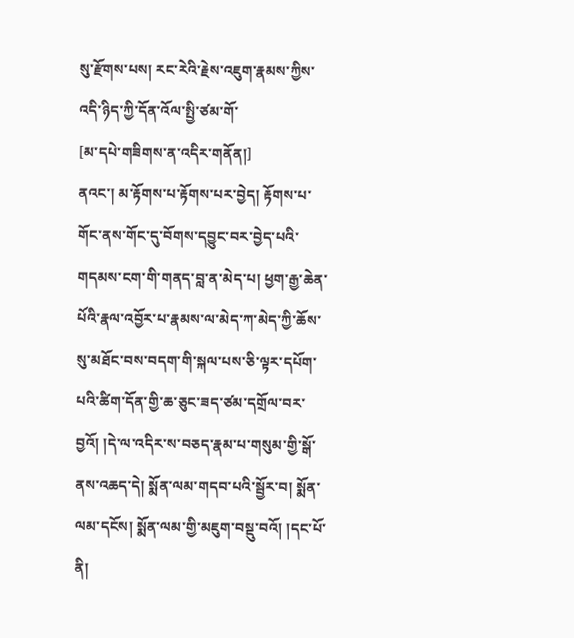སུ་རྫོགས་པས། རང་རེའི་རྗེས་འཇུག་རྣམས་ཀྱིས་འདི་ཉིད་ཀྱི་དོན་འོལ་སྤྱི་ཙམ་གོ་
[མ་དཔེ་གཟིགས་ན་འདིར་གནོན།]
ནའང་། མ་རྟོགས་པ་རྟོགས་པར་བྱེད། རྟོགས་པ་གོང་ནས་གོང་དུ་བོགས་དབྱུང་བར་བྱེད་པའི་གདམས་ངག་གི་གནད་བླ་ན་མེད་པ། ཕྱག་རྒྱ་ཆེན་པོའི་རྣལ་འབྱོར་པ་རྣམས་ལ་མེད་ཀ་མེད་ཀྱི་ཆོས་སུ་མཐོང་བས་བདག་གི་སྐལ་པས་ཅི་ལྟར་དཔོག་པའི་ཚིག་དོན་གྱི་ཆ་ཅུང་ཟད་ཙམ་དགྲོལ་བར་བྱའོ། །དེ་ལ་འདིར་ས་བཅད་རྣམ་པ་གསུམ་གྱི་སྒོ་ནས་འཆད་དེ། སྨོན་ལམ་གདབ་པའི་སྦྱོར་བ། སྨོན་ལམ་དངོས། སྨོན་ལམ་གྱི་མཇུག་བསྡུ་བའོ། །དང་པོ་ནི།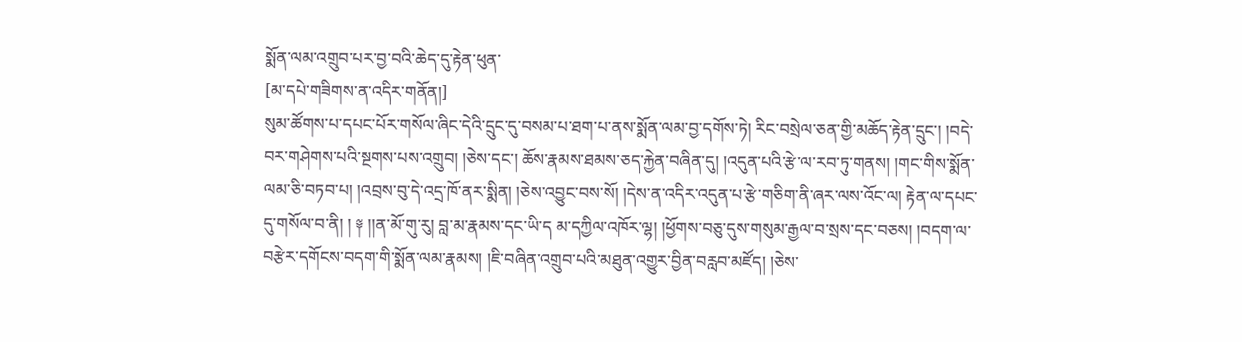སྨོན་ལམ་འགྲུབ་པར་བྱ་བའི་ཆེད་དུ་རྟེན་ཕུན་
[མ་དཔེ་གཟིགས་ན་འདིར་གནོན།]
སུམ་ཚོགས་པ་དཔང་པོར་གསོལ་ཞིང་དེའི་དྲུང་དུ་བསམ་པ་ཐག་པ་ནས་སྨོན་ལམ་བྱ་དགོས་ཏེ། རིང་བསྲེལ་ཅན་གྱི་མཆོད་རྟེན་དྲུང་། །བདེ་བར་གཤེགས་པའི་སྔགས་པས་འགྲུབ། །ཅེས་དང་། ཆོས་རྣམས་ཐམས་ཅད་རྐྱེན་བཞིན་དུ། །འདུན་པའི་རྩེ་ལ་རབ་ཏུ་གནས། །གང་གིས་སྨོན་ལམ་ཅི་བཏབ་པ། །འབྲས་བུ་དེ་འདྲ་ཁོ་ནར་སྨིན། །ཅེས་འབྱུང་བས་སོ། །དེས་ན་འདིར་འདུན་པ་རྩེ་གཅིག་ནི་ཞར་ལས་འོང་ལ། རྟེན་ལ་དཔང་དུ་གསོལ་བ་ནི། ། ༈ །།ན་མོ་གུ་རུ། བླ་མ་རྣམས་དང་ཡི་ད མ་དཀྱིལ་འཁོར་ལྷ། །ཕྱོགས་བཅུ་དུས་གསུམ་རྒྱལ་བ་སྲས་དང་བཅས། །བདག་ལ་བརྩེར་དགོངས་བདག་གི་སྨོན་ལམ་རྣམས། །ཇི་བཞིན་འགྲུབ་པའི་མཐུན་འགྱུར་བྱིན་བརླབ་མཛོད། །ཅེས་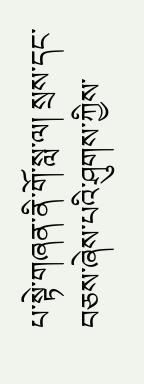པ་སྟེ་གཞན་ནི་གོ་སླ་ལ། སྲས་དང་བཅས་ཞེས་པའི་ཤུགས་ཀྱིས་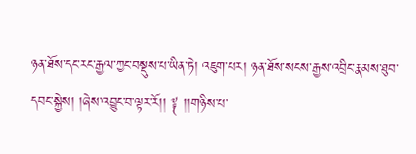ཉན་ཐོས་དང་རང་རྒྱལ་ཀྱང་བསྡུས་པ་ཡིན་ཏེ། འཇུག་པར། ཉན་ཐོས་སངས་རྒྱས་འབྲིང་རྣམས་ཐུབ་དབང་སྐྱེས། །ཞེས་འབྱུང་བ་ལྟར་རོ།། ༈ །།གཉིས་པ་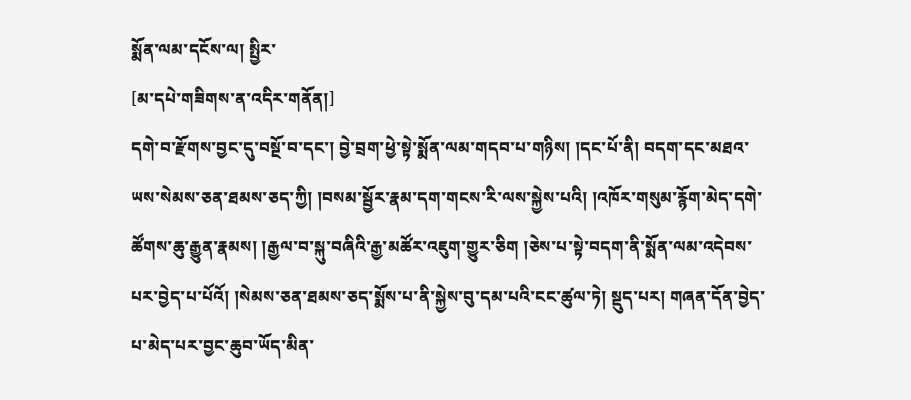སྨོན་ལམ་དངོས་ལ། སྤྱིར་
[མ་དཔེ་གཟིགས་ན་འདིར་གནོན།]
དགེ་བ་རྫོགས་བྱང་དུ་བསྔོ་བ་དང་། བྱེ་བྲག་ཕྱེ་སྟེ་སྨོན་ལམ་གདབ་པ་གཉིས། །དང་པོ་ནི། བདག་དང་མཐའ་ཡས་སེམས་ཅན་ཐམས་ཅད་ཀྱི། །བསམ་སྦྱོར་རྣམ་དག་གངས་རི་ལས་སྐྱེས་པའི། །འཁོར་གསུམ་རྙོག་མེད་དགེ་ཚོགས་ཆུ་རྒྱུན་རྣམས། །རྒྱལ་བ་སྐུ་བཞིའི་རྒྱ་མཚོར་འཇུག་གྱུར་ཅིག །ཅེས་པ་སྟེ་བདག་ནི་སྨོན་ལམ་འདེབས་པར་བྱེད་པ་པོའོ། །སེམས་ཅན་ཐམས་ཅད་སྨོས་པ་ནི་སྐྱེས་བུ་དམ་པའི་ངང་ཚུལ་ཏེ། སྡུད་པར། གཞན་དོན་བྱེད་པ་མེད་པར་བྱང་ཆུབ་ཡོད་མིན་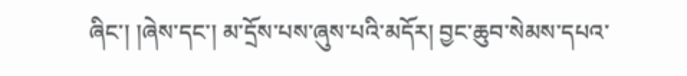ཞིང་། །ཞེས་དང་། མ་དྲོས་པས་ཞུས་པའི་མདོར། བྱང་ཆུབ་སེམས་དཔའ་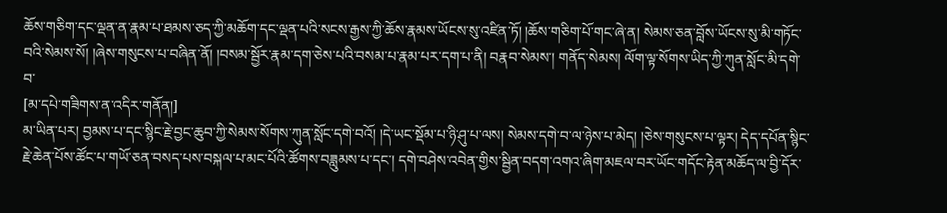ཆོས་གཅིག་དང་ལྡན་ན་རྣམ་པ་ཐམས་ཅད་ཀྱི་མཆོག་དང་ལྡན་པའི་སངས་རྒྱས་ཀྱི་ཆོས་རྣམས་ཡོངས་སུ་འཛིན་ཏོ། །ཆོས་གཅིག་པོ་གང་ཞེ་ན། སེམས་ཅན་བློས་ཡོངས་སུ་མི་གཏོང་བའི་སེམས་སོ། །ཞེས་གསུངས་པ་བཞིན་ནོ། །བསམ་སྦྱོར་རྣམ་དག་ཅེས་པའི་བསམ་པ་རྣམ་པར་དག་པ་ནི། བརྣབ་སེམས་། གནོད་སེམས། ལོག་ལྟ་སོགས་ཡིད་ཀྱི་ཀུན་སློང་མི་དགེ་བ་
[མ་དཔེ་གཟིགས་ན་འདིར་གནོན།]
མ་ཡིན་པར། བྱམས་པ་དང་སྙིང་རྗེ་བྱང་ཆུབ་ཀྱི་སེམས་སོགས་ཀུན་སློང་དགེ་བའོ། །དེ་ཡང་སྡོམ་པ་ཉི་ཤུ་པ་ལས། སེམས་དགེ་བ་ལ་ཉེས་པ་མེད། །ཅེས་གསུངས་པ་ལྟར། དེད་དཔོན་སྙིང་རྗེ་ཆེན་པོས་ཚོང་པ་གཡོ་ཅན་བསད་པས་བསྐལ་པ་མང་པོའི་ཚོགས་བཟླུམས་པ་དང་། དགེ་བཤེས་འབེན་གྱིས་སྦྱིན་བདག་འགའ་ཞིག་མཇལ་བར་ཡོང་གདོང་རྟེན་མཆོད་ལ་བྱི་དོར་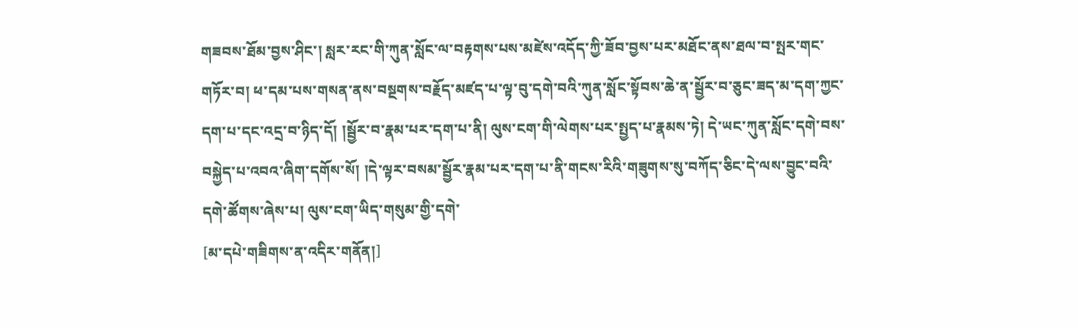གཟབས་ཐོམ་བྱས་ཤིང་། སླར་རང་གི་ཀུན་སློང་ལ་བརྟགས་པས་མཛེས་འདོད་ཀྱི་ཟོབ་བྱས་པར་མཐོང་ནས་ཐལ་བ་སྤར་གང་གཏོར་བ། ཕ་དམ་པས་གསན་ནས་བསྔགས་བརྗོད་མཛད་པ་ལྟ་བུ་དགེ་བའི་ཀུན་སློང་སྟོབས་ཆེ་ན་སྦྱོར་བ་ཅུང་ཟད་མ་དག་ཀྱང་དག་པ་དང་འདྲ་བ་ཉིད་དོ། །སྦྱོར་བ་རྣམ་པར་དག་པ་ནི། ལུས་ངག་གི་ལེགས་པར་སྤྱད་པ་རྣམས་ཏེ། དེ་ཡང་ཀུན་སློང་དགེ་བས་བསྐྱེད་པ་འབའ་ཞིག་དགོས་སོ། །དེ་ལྟར་བསམ་སྦྱོར་རྣམ་པར་དག་པ་ནི་གངས་རིའི་གཟུགས་སུ་བཀོད་ཅིང་དེ་ལས་བྱུང་བའི་དགེ་ཚོགས་ཞེས་པ། ལུས་ངག་ཡིད་གསུམ་གྱི་དགེ་
[མ་དཔེ་གཟིགས་ན་འདིར་གནོན།]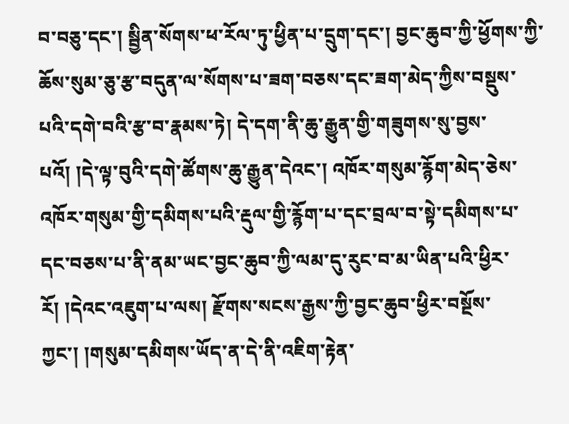བ་བཅུ་དང་། སྦྱིན་སོགས་ཕ་རོལ་ཏུ་ཕྱིན་པ་དྲུག་དང་། བྱང་ཆུབ་ཀྱི་ཕྱོགས་ཀྱི་ཆོས་སུམ་ཅུ་རྩ་བདུན་ལ་སོགས་པ་ཟག་བཅས་དང་ཟག་མེད་ཀྱིས་བསྡུས་པའི་དགེ་བའི་རྩ་བ་རྣམས་ཏེ། དེ་དག་ནི་ཆུ་རྒྱུན་གྱི་གཟུགས་སུ་བྱས་པའོ། །དེ་ལྟ་བུའི་དགེ་ཚོགས་ཆུ་རྒྱུན་དེའང་། འཁོར་གསུམ་རྙོག་མེད་ཅེས་འཁོར་གསུམ་གྱི་དམིགས་པའི་རྡུལ་གྱི་རྙོག་པ་དང་བྲལ་བ་སྟེ་དམིགས་པ་དང་བཅས་པ་ནི་ནམ་ཡང་བྱང་ཆུབ་ཀྱི་ལམ་དུ་རུང་བ་མ་ཡིན་པའི་ཕྱིར་རོ། །དེའང་འཇུག་པ་ལས། རྫོགས་སངས་རྒྱས་ཀྱི་བྱང་ཆུབ་ཕྱིར་བསྔོས་ཀྱང་། །གསུམ་དམིགས་ཡོད་ན་དེ་ནི་འཇིག་རྟེན་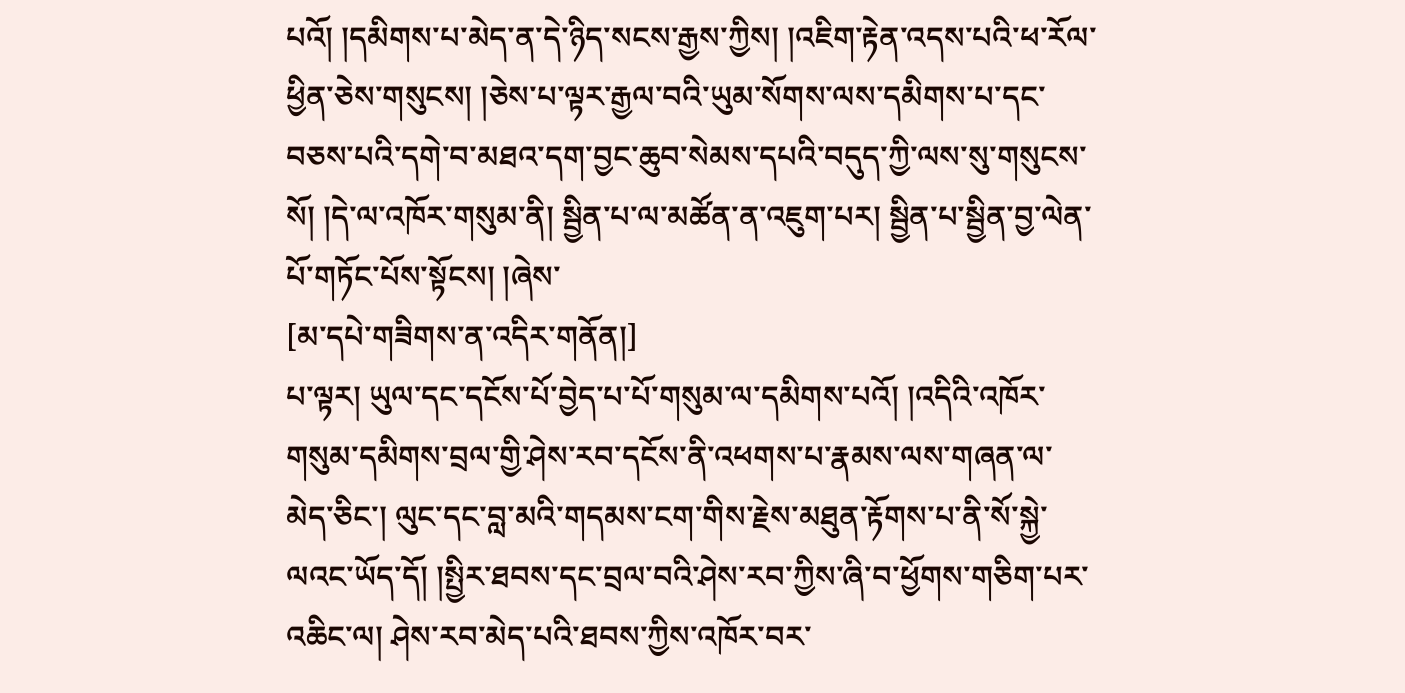པའོ། །དམིགས་པ་མེད་ན་དེ་ཉིད་སངས་རྒྱས་ཀྱིས། །འཇིག་རྟེན་འདས་པའི་ཕ་རོལ་ཕྱིན་ཅེས་གསུངས། །ཅེས་པ་ལྟར་རྒྱལ་བའི་ཡུམ་སོགས་ལས་དམིགས་པ་དང་བཅས་པའི་དགེ་བ་མཐའ་དག་བྱང་ཆུབ་སེམས་དཔའི་བདུད་ཀྱི་ལས་སུ་གསུངས་སོ། །དེ་ལ་འཁོར་གསུམ་ནི། སྦྱིན་པ་ལ་མཚོན་ན་འཇུག་པར། སྦྱིན་པ་སྦྱིན་བྱ་ལེན་པོ་གཏོང་པོས་སྟོངས། །ཞེས་
[མ་དཔེ་གཟིགས་ན་འདིར་གནོན།]
པ་ལྟར། ཡུལ་དང་དངོས་པོ་བྱེད་པ་པོ་གསུམ་ལ་དམིགས་པའོ། །འདིའི་འཁོར་གསུམ་དམིགས་བྲལ་གྱི་ཤེས་རབ་དངོས་ནི་འཕགས་པ་རྣམས་ལས་གཞན་ལ་མེད་ཅིང་། ལུང་དང་བླ་མའི་གདམས་ངག་གིས་རྗེས་མཐུན་རྟོགས་པ་ནི་སོ་སྐྱེ་ལའང་ཡོད་དོ། །སྤྱིར་ཐབས་དང་བྲལ་བའི་ཤེས་རབ་ཀྱིས་ཞི་བ་ཕྱོགས་གཅིག་པར་འཆིང་ལ། ཤེས་རབ་མེད་པའི་ཐབས་ཀྱིས་འཁོར་བར་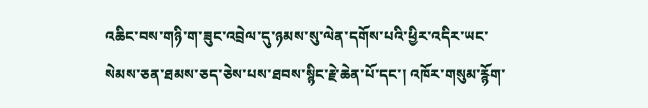འཆིང་བས་གཉི་ག་ཟུང་འབྲེལ་དུ་ཉམས་སུ་ལེན་དགོས་པའི་ཕྱིར་འདིར་ཡང་སེམས་ཅན་ཐམས་ཅད་ཅེས་པས་ཐབས་སྙིང་རྗེ་ཆེན་པོ་དང་། འཁོར་གསུམ་རྙོག་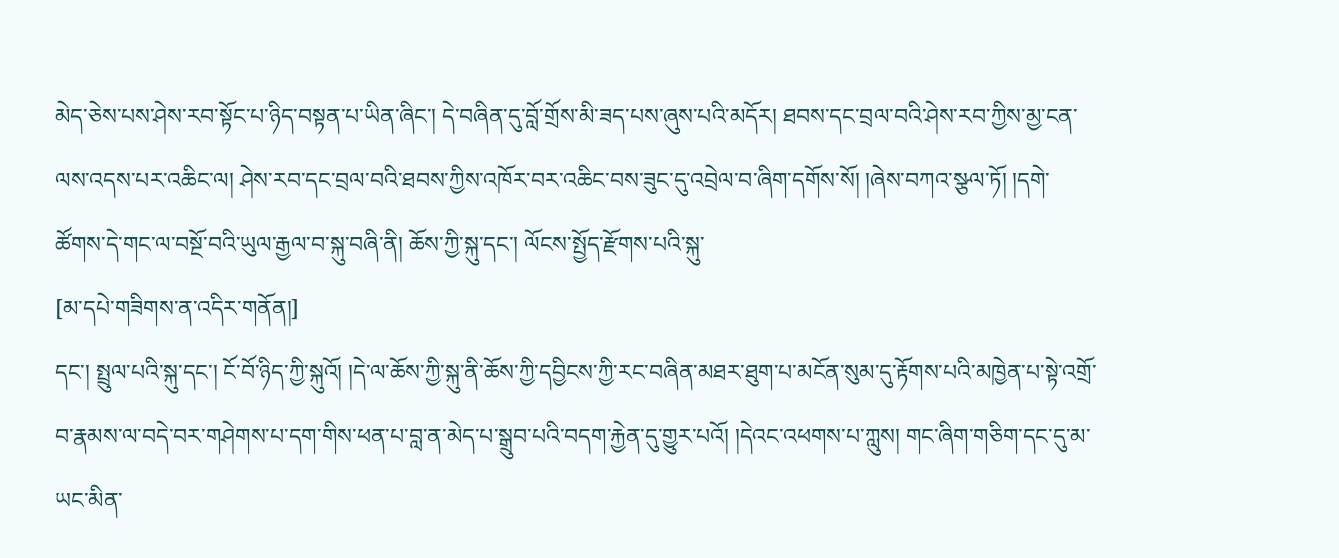མེད་ཅེས་པས་ཤེས་རབ་སྟོང་པ་ཉིད་བསྟན་པ་ཡིན་ཞིང་། དེ་བཞིན་དུ་བློ་གྲོས་མི་ཟད་པས་ཞུས་པའི་མདོར། ཐབས་དང་བྲལ་བའི་ཤེས་རབ་ཀྱིས་མྱ་ངན་ལས་འདས་པར་འཆིང་ལ། ཤེས་རབ་དང་བྲལ་བའི་ཐབས་ཀྱིས་འཁོར་བར་འཆིང་བས་ཟུང་དུ་འབྲེལ་བ་ཞིག་དགོས་སོ། །ཞེས་བཀའ་སྩལ་ཏོ། །དགེ་ཚོགས་དེ་གང་ལ་བསྔོ་བའི་ཡུལ་རྒྱལ་བ་སྐུ་བཞི་ནི། ཆོས་ཀྱི་སྐུ་དང་། ལོངས་སྤྱོད་རྫོགས་པའི་སྐུ་
[མ་དཔེ་གཟིགས་ན་འདིར་གནོན།]
དང་། སྤྲུལ་པའི་སྐུ་དང་། ངོ་བོ་ཉིད་ཀྱི་སྐུའོ། །དེ་ལ་ཆོས་ཀྱི་སྐུ་ནི་ཆོས་ཀྱི་དབྱིངས་ཀྱི་རང་བཞིན་མཐར་ཐུག་པ་མངོན་སུམ་དུ་རྟོགས་པའི་མཁྱེན་པ་སྟེ་འགྲོ་བ་རྣམས་ལ་བདེ་བར་གཤེགས་པ་དག་གིས་ཕན་པ་བླ་ན་མེད་པ་སྒྲུབ་པའི་བདག་རྐྱེན་དུ་གྱུར་པའོ། །དེའང་འཕགས་པ་ཀླུས། གང་ཞིག་གཅིག་དང་དུ་མ་ཡང་མིན་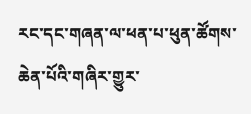རང་དང་གཞན་ལ་ཕན་པ་ཕུན་ཚོགས་ཆེན་པོའི་གཞིར་གྱུར་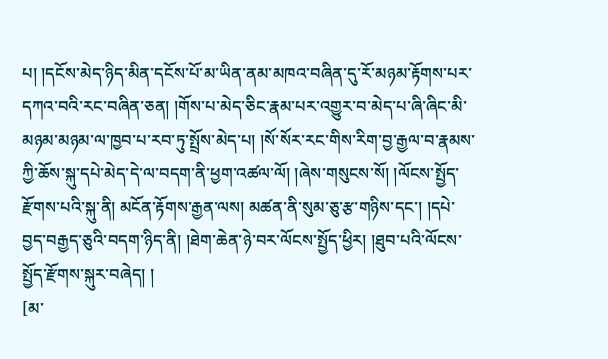པ། །དངོས་མེད་ཉིད་མིན་དངོས་པོ་མ་ཡིན་ནམ་མཁའ་བཞིན་དུ་རོ་མཉམ་རྟོགས་པར་དཀའ་བའི་རང་བཞིན་ཅན། །གོས་པ་མེད་ཅིང་རྣམ་པར་འགྱུར་བ་མེད་པ་ཞི་ཞིང་མི་མཉམ་མཉམ་ལ་ཁྱབ་པ་རབ་ཏུ་སྤྲོས་མེད་པ། །སོ་སོར་རང་གིས་རིག་བྱ་རྒྱལ་བ་རྣམས་ཀྱི་ཆོས་སྐུ་དཔེ་མེད་དེ་ལ་བདག་ནི་ཕྱག་འཚལ་ལོ། །ཞེས་གསུངས་སོ། །ལོངས་སྤྱོད་རྫོགས་པའི་སྐུ་ནི། མངོན་རྟོགས་རྒྱན་ལས། མཚན་ནི་སུམ་ཅུ་རྩ་གཉིས་དང་། །དཔེ་བྱད་བརྒྱད་ཅུའི་བདག་ཉིད་ནི། །ཐེག་ཆེན་ཉེ་བར་ལོངས་སྤྱོད་ཕྱིར། །ཐུབ་པའི་ལོངས་སྤྱོད་རྫོགས་སྐུར་བཞེད། །
[མ་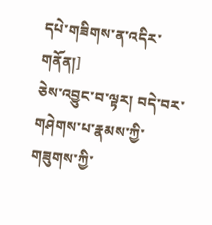དཔེ་གཟིགས་ན་འདིར་གནོན།]
ཅེས་འབྱུང་བ་ལྟར། བདེ་བར་གཤེགས་པ་རྣམས་ཀྱི་གཟུགས་ཀྱི་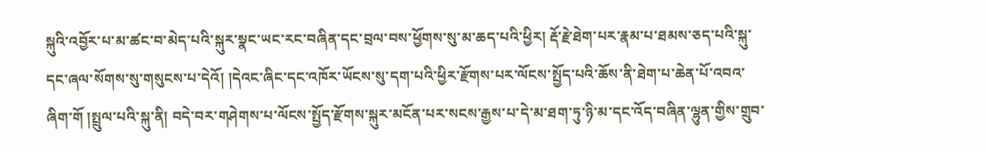སྐུའི་འབྱོར་པ་མ་ཚང་བ་མེད་པའི་སྐུར་སྣང་ཡང་རང་བཞིན་དང་བྲལ་བས་ཕྱོགས་སུ་མ་ཆད་པའི་ཕྱིར། རྡོ་རྗེ་ཐེག་པར་རྣམ་པ་ཐམས་ཅད་པའི་སྐུ་དང་ཞལ་སོགས་སུ་གསུངས་པ་དེའོ། །དེའང་ཞིང་དང་འཁོར་ཡོངས་སུ་དག་པའི་ཕྱིར་རྫོགས་པར་ལོངས་སྤྱོད་པའི་ཆོས་ནི་ཐེག་པ་ཆེན་པོ་འབའ་ཞིག་གོ །སྤྲུལ་པའི་སྐུ་ནི། བདེ་བར་གཤེགས་པ་ལོངས་སྤྱོད་རྫོགས་སྐུར་མངོན་པར་སངས་རྒྱས་པ་དེ་མ་ཐག་ཏུ་ཉི་མ་དང་འོད་བཞིན་ལྷུན་གྱིས་གྲུབ་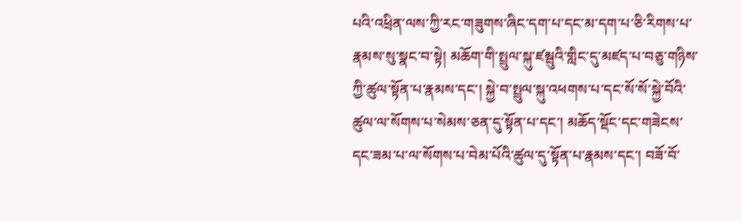པའི་འཕྲིན་ལས་ཀྱི་རང་གཟུགས་ཞིང་དག་པ་དང་མ་དག་པ་ཅི་རིགས་པ་རྣམས་སུ་སྣང་བ་སྟེ། མཆོག་གི་སྤྲུལ་སྐུ་ཛམྦུའི་གླིང་དུ་མཛད་པ་བཅུ་གཉིས་ཀྱི་ཚུལ་སྟོན་པ་རྣམས་དང་། སྐྱེ་བ་སྤྲུལ་སྐུ་འཕགས་པ་དང་སོ་སོ་སྐྱེ་བོའི་ཚུལ་ལ་སོགས་པ་སེམས་ཅན་དུ་སྟོན་པ་དང་། མཆོད་སྡོང་དང་གཟེངས་དང་ཟམ་པ་ལ་སོགས་པ་བེམ་པོའི་ཚུལ་དུ་སྟོན་པ་རྣམས་དང་། བཟོ་བོ་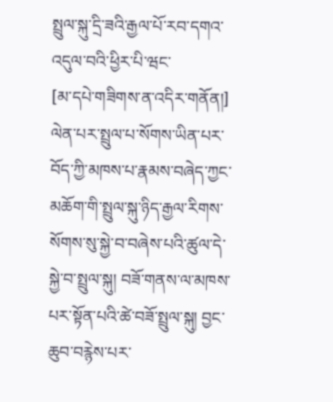སྤྲུལ་སྐུ་དྲི་ཟའི་རྒྱལ་པོ་རབ་དགའ་འདུལ་བའི་ཕྱིར་པི་ཝང་
[མ་དཔེ་གཟིགས་ན་འདིར་གནོན།]
ལེན་པར་སྤྲུལ་པ་སོགས་ཡིན་པར་བོད་ཀྱི་མཁས་པ་རྣམས་བཞེད་ཀྱང་མཆོག་གི་སྤྲུལ་སྐུ་ཉིད་རྒྱལ་རིགས་སོགས་སུ་སྐྱེ་བ་བཞེས་པའི་ཚུལ་དེ་སྐྱེ་བ་སྤྲུལ་སྐུ། བཟོ་གནས་ལ་མཁས་པར་སྟོན་པའི་ཚེ་བཟོ་སྤྲུལ་སྐུ། བྱང་ཆུབ་བརྙེས་པར་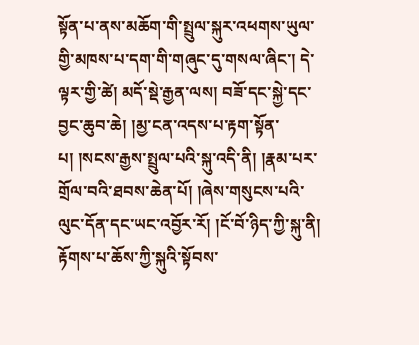སྟོན་པ་ནས་མཆོག་གི་སྤྲུལ་སྐུར་འཕགས་ཡུལ་གྱི་མཁས་པ་དག་གི་གཞུང་དུ་གསལ་ཞིང་། དེ་ལྟར་གྱི་ཚེ། མདོ་སྡེ་རྒྱན་ལས། བཟོ་དང་སྐྱེ་དང་བྱང་ཆུབ་ཆེ། །མྱ་ངན་འདས་པ་རྟག་སྟོན་པ། །སངས་རྒྱས་སྤྲུལ་པའི་སྐུ་འདི་ནི། །རྣམ་པར་གྲོལ་བའི་ཐབས་ཆེན་པོ། །ཞེས་གསུངས་པའི་ལུང་དོན་དང་ཡང་འབྱོར་རོ། །ངོ་བོ་ཉིད་ཀྱི་སྐུ་ནི། རྟོགས་པ་ཆོས་ཀྱི་སྐུའི་སྟོབས་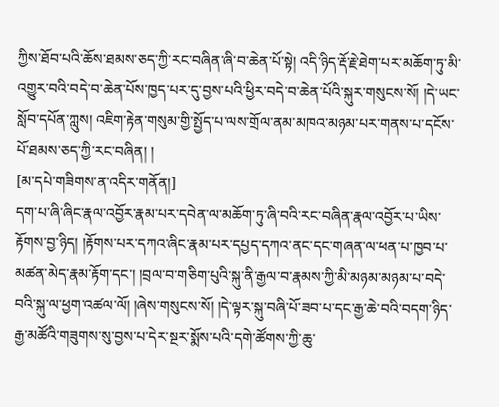ཀྱིས་ཐོབ་པའི་ཆོས་ཐམས་ཅད་ཀྱི་རང་བཞིན་ཞི་བ་ཆེན་པོ་སྟེ། འདི་ཉིད་རྡོ་རྗེ་ཐེག་པར་མཆོག་ཏུ་མི་འགྱུར་བའི་བདེ་བ་ཆེན་པོས་ཁྱད་པར་དུ་བྱས་པའི་ཕྱིར་བདེ་བ་ཆེན་པོའི་སྐུར་གསུངས་སོ། །དེ་ཡང་སློབ་དཔོན་ཀླུས། འཇིག་རྟེན་གསུམ་གྱི་སྤྱོད་པ་ལས་གྲོལ་ནམ་མཁའ་མཉམ་པར་གནས་པ་དངོས་པོ་ཐམས་ཅད་ཀྱི་རང་བཞིན། །
[མ་དཔེ་གཟིགས་ན་འདིར་གནོན།]
དག་པ་ཞི་ཞིང་རྣལ་འབྱོར་རྣམ་པར་དབེན་ལ་མཆོག་ཏུ་ཞི་བའི་རང་བཞིན་རྣལ་འབྱོར་པ་ཡིས་རྟོགས་བྱ་ཉིད། །རྟོགས་པར་དཀའ་ཞིང་རྣམ་པར་དཔྱད་དཀའ་ནང་དང་གཞན་ལ་ཕན་པ་ཁྱབ་པ་མཚན་མེད་རྣམ་རྟོག་དང་། །བྲལ་བ་གཅིག་པུའི་སྐུ་ནི་རྒྱལ་བ་རྣམས་ཀྱི་མི་མཉམ་མཉམ་པ་བདེ་བའི་སྐུ་ལ་ཕྱག་འཚལ་ལོ། །ཞེས་གསུངས་སོ། །དེ་ལྟར་སྐུ་བཞི་པོ་ཟབ་པ་དང་རྒྱ་ཆེ་བའི་བདག་ཉིད་རྒྱ་མཚོའི་གཟུགས་སུ་བྱས་པ་དེར་སྔར་སྨོས་པའི་དགེ་ཚོགས་ཀྱི་ཆུ་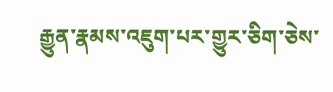རྒྱུན་རྣམས་འཇུག་པར་གྱུར་ཅིག་ཅེས་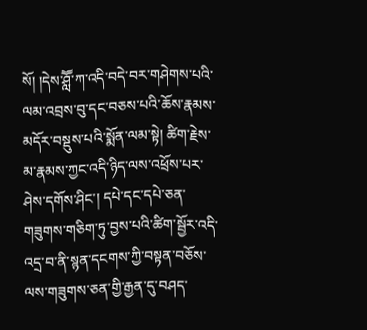སོ། །དེས་ཤླཽ་ཀ་འདི་བདེ་བར་གཤེགས་པའི་ལམ་འབྲས་བུ་དང་བཅས་པའི་ཆོས་རྣམས་མདོར་བསྡུས་པའི་སྨོན་ལམ་སྟེ། ཚིག་རྗེས་མ་རྣམས་ཀྱང་འདི་ཉིད་ལས་འཕྲོས་པར་ཤེས་དགོས་ཤིང་། དཔེ་དང་དཔེ་ཅན་གཟུགས་གཅིག་ཏུ་བྱས་པའི་ཚིག་སྦྱོར་འདི་འདྲ་བ་ནི་སྙན་དངགས་ཀྱི་བསྟན་བཅོས་ལས་གཟུགས་ཅན་གྱི་རྒྱན་དུ་བཤད་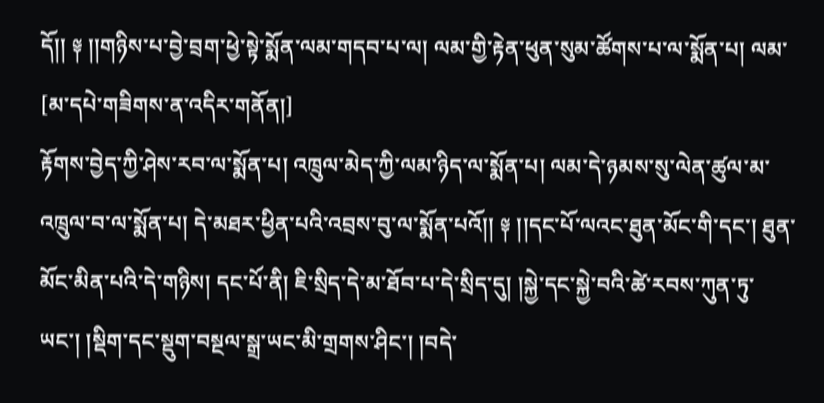དོ།། ༈ །།གཉིས་པ་བྱེ་བྲག་ཕྱེ་སྟེ་སྨོན་ལམ་གདབ་པ་ལ། ལམ་གྱི་རྟེན་ཕུན་སུམ་ཚོགས་པ་ལ་སྨོན་པ། ལམ་
[མ་དཔེ་གཟིགས་ན་འདིར་གནོན།]
རྟོགས་བྱེད་ཀྱི་ཤེས་རབ་ལ་སྨོན་པ། འཁྲུལ་མེད་ཀྱི་ལམ་ཉིད་ལ་སྨོན་པ། ལམ་དེ་ཉམས་སུ་ལེན་ཚུལ་མ་འཁྲུལ་བ་ལ་སྨོན་པ། དེ་མཐར་ཕྱིན་པའི་འབྲས་བུ་ལ་སྨོན་པའོ།། ༈ །།དང་པོ་ལའང་ཐུན་མོང་གི་དང་། ཐུན་མོང་མིན་པའི་དེ་གཉིས། དང་པོ་ནི། ཇི་སྲིད་དེ་མ་ཐོབ་པ་དེ་སྲིད་དུ། །སྐྱེ་དང་སྐྱེ་བའི་ཚེ་རབས་ཀུན་ཏུ་ཡང་། །སྡིག་དང་སྡུག་བསྔལ་སྒྲ་ཡང་མི་གྲགས་ཤིང་། །བདེ་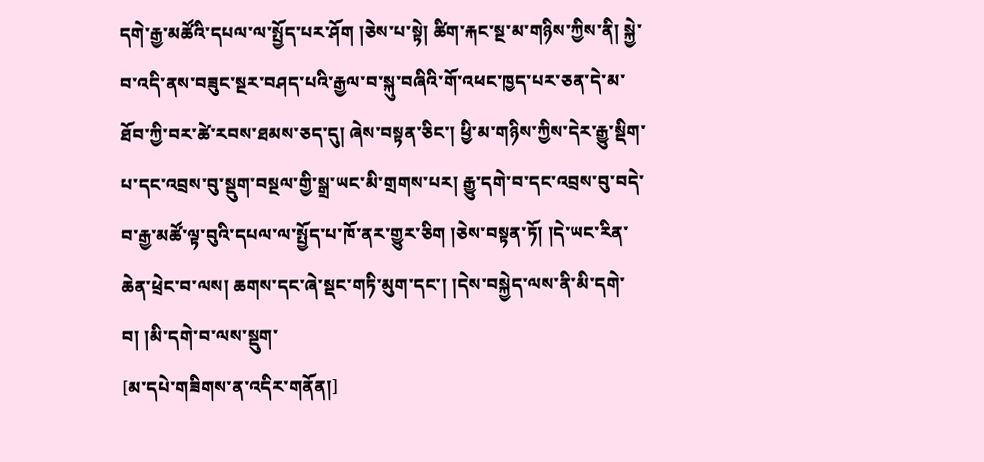དགེ་རྒྱ་མཚོའི་དཔལ་ལ་སྤྱོད་པར་ཤོག །ཅེས་པ་སྟེ། ཚིག་རྐང་སྔ་མ་གཉིས་ཀྱིས་ནི། སྐྱེ་བ་འདི་ནས་བཟུང་སྔར་བཤད་པའི་རྒྱལ་བ་སྐུ་བཞིའི་གོ་འཕང་ཁྱད་པར་ཅན་དེ་མ་ཐོབ་ཀྱི་བར་ཚེ་རབས་ཐམས་ཅད་དུ། ཞེས་བསྟན་ཅིང་། ཕྱི་མ་གཉིས་ཀྱིས་དེར་རྒྱུ་སྡིག་པ་དང་འབྲས་བུ་སྡུག་བསྔལ་གྱི་སྒྲ་ཡང་མི་གྲགས་པར། རྒྱུ་དགེ་བ་དང་འབྲས་བུ་བདེ་བ་རྒྱ་མཚོ་ལྟ་བུའི་དཔལ་ལ་སྤྱོད་པ་ཁོ་ནར་གྱུར་ཅིག །ཅེས་བསྟན་ཏོ། །དེ་ཡང་རིན་ཆེན་ཕྲེང་བ་ལས། ཆགས་དང་ཞེ་སྡང་གཏི་མུག་དང་། །དེས་བསྐྱེད་ལས་ནི་མི་དགེ་བ། །མི་དགེ་བ་ལས་སྡུག་
[མ་དཔེ་གཟིགས་ན་འདིར་གནོན།]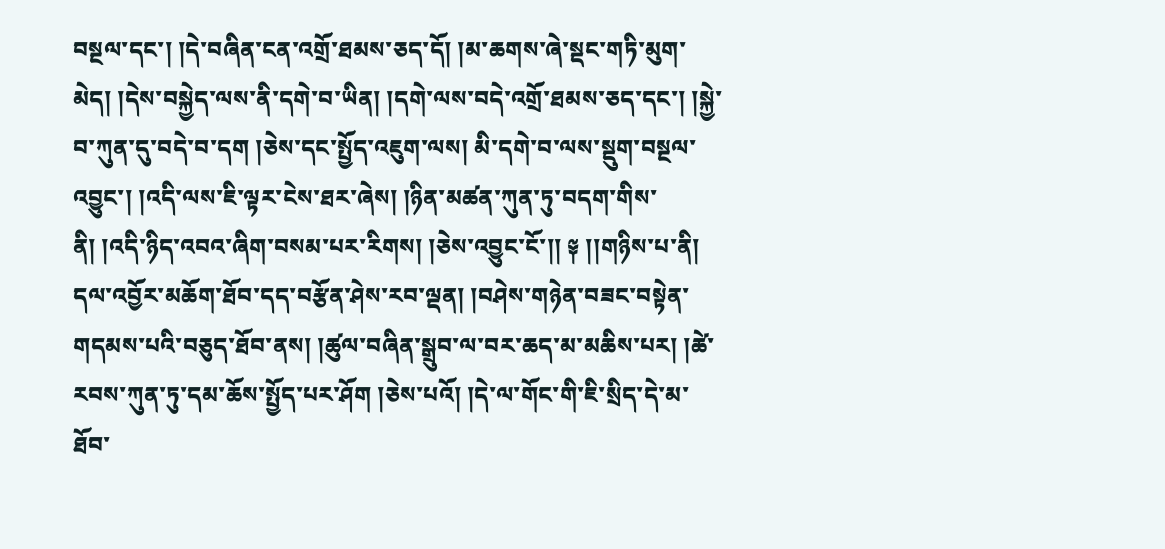བསྔལ་དང་། །དེ་བཞིན་ངན་འགྲོ་ཐམས་ཅད་དོ། །མ་ཆགས་ཞེ་སྡང་གཏི་མུག་མེད། །དེས་བསྐྱེད་ལས་ནི་དགེ་བ་ཡིན། །དགེ་ལས་བདེ་འགྲོ་ཐམས་ཅད་དང་། །སྐྱེ་བ་ཀུན་དུ་བདེ་བ་དག །ཅེས་དང་སྤྱོད་འཇུག་ལས། མི་དགེ་བ་ལས་སྡུག་བསྔལ་འབྱུང་། །འདི་ལས་ཇི་ལྟར་ངེས་ཐར་ཞེས། །ཉིན་མཚན་ཀུན་ཏུ་བདག་གིས་ནི། །འདི་ཉིད་འབའ་ཞིག་བསམ་པར་རིགས། །ཅེས་འབྱུང་ངོ་།། ༈ །།གཉིས་པ་ནི། དལ་འབྱོར་མཆོག་ཐོབ་དད་བརྩོན་ཤེས་རབ་ལྡན། །བཤེས་གཉེན་བཟང་བསྟེན་གདམས་པའི་བཅུད་ཐོབ་ནས། །ཚུལ་བཞིན་སྒྲུབ་ལ་བར་ཆད་མ་མཆིས་པར། །ཚེ་རབས་ཀུན་ཏུ་དམ་ཆོས་སྤྱོད་པར་ཤོག །ཅེས་པའོ། །དེ་ལ་གོང་གི་ཇི་སྲིད་དེ་མ་ཐོབ་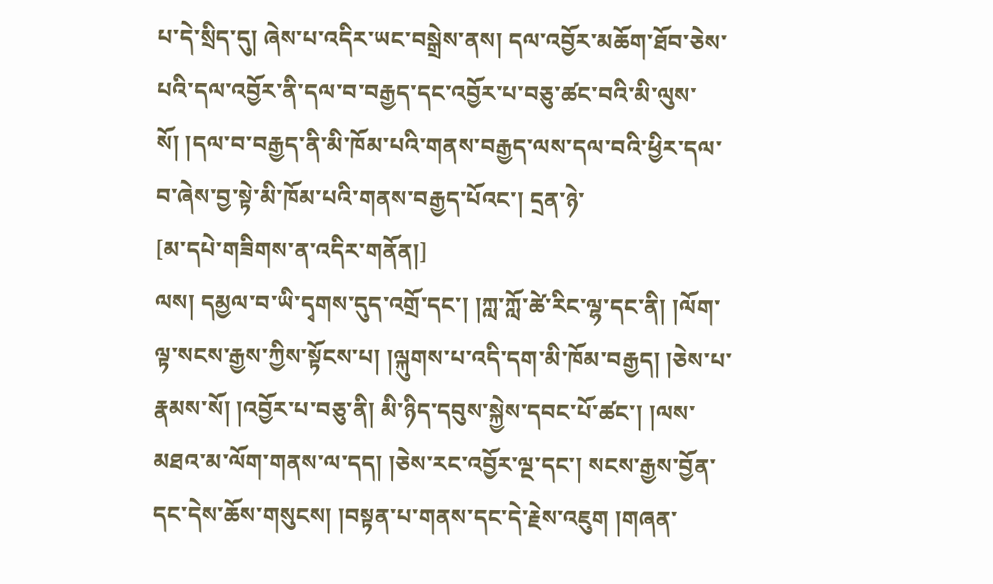པ་དེ་སྲིད་དུ། ཞེས་པ་འདིར་ཡང་བསྒྲེས་ནས། དལ་འབྱོར་མཆོག་ཐོབ་ཅེས་པའི་དལ་འབྱོར་ནི་དལ་བ་བརྒྱད་དང་འབྱོར་པ་བཅུ་ཚང་བའི་མི་ལུས་སོ། །དལ་བ་བརྒྱད་ནི་མི་ཁོམ་པའི་གནས་བརྒྱད་ལས་དལ་བའི་ཕྱིར་དལ་བ་ཞེས་བྱ་སྟེ་མི་ཁོམ་པའི་གནས་བརྒྱད་པོའང་། དྲན་ཉེ་
[མ་དཔེ་གཟིགས་ན་འདིར་གནོན།]
ལས། དམྱལ་བ་ཡི་དྭགས་དུད་འགྲོ་དང་། །ཀླ་ཀློ་ཚེ་རིང་ལྷ་དང་ནི། །ལོག་ལྟ་སངས་རྒྱས་ཀྱིས་སྟོངས་པ། །ལྐུགས་པ་འདི་དག་མི་ཁོམ་བརྒྱད། །ཅེས་པ་རྣམས་སོ། །འབྱོར་པ་བཅུ་ནི། མི་ཉིད་དབུས་སྐྱེས་དབང་པོ་ཚང་། །ལས་མཐའ་མ་ལོག་གནས་ལ་དད། །ཅེས་རང་འབྱོར་ལྔ་དང་། སངས་རྒྱས་བྱོན་དང་དེས་ཆོས་གསུངས། །བསྟན་པ་གནས་དང་དེ་རྗེས་འཇུག །གཞན་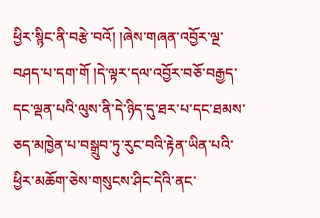ཕྱིར་སྙིང་ནི་བརྩེ་བའོ། །ཞེས་གཞན་འབྱོར་ལྔ་བཤད་པ་དག་གོ །དེ་ལྟར་དལ་འབྱོར་བཅོ་བརྒྱད་དང་ལྡན་པའི་ལུས་ནི་དེ་ཉིད་དུ་ཐར་པ་དང་ཐམས་ཅད་མཁྱེན་པ་བསྒྲུབ་ཏུ་རུང་བའི་རྟེན་ཡིན་པའི་ཕྱིར་མཆོག་ཅེས་གསུངས་ཤིང་དེའི་ནང་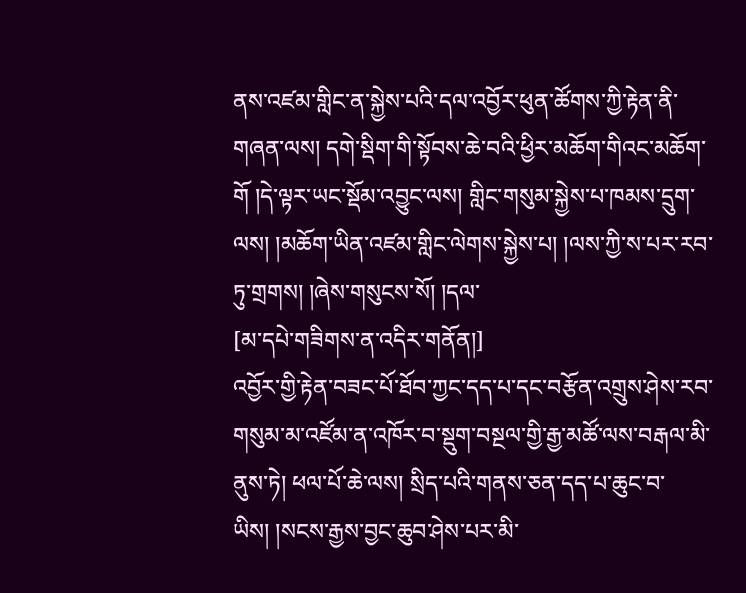ནས་འཛམ་གླིང་ན་སྐྱེས་པའི་དལ་འབྱོར་ཕུན་ཚོགས་ཀྱི་རྟེན་ནི་གཞན་ལས། དགེ་སྡིག་གི་སྟོབས་ཆེ་བའི་ཕྱིར་མཆོག་གིའང་མཆོག་གོ །དེ་ལྟར་ཡང་སྡོམ་འབྱུང་ལས། གླིང་གསུམ་སྐྱེས་པ་ཁམས་དྲུག་ལས། །མཆོག་ཡིན་འཛམ་གླིང་ལེགས་སྐྱེས་པ། །ལས་ཀྱི་ས་པར་རབ་ཏུ་གྲགས། །ཞེས་གསུངས་སོ། །དལ་
[མ་དཔེ་གཟིགས་ན་འདིར་གནོན།]
འབྱོར་གྱི་རྟེན་བཟང་པོ་ཐོབ་ཀྱང་དད་པ་དང་བརྩོན་འགྲུས་ཤེས་རབ་གསུམ་མ་འཛོམ་ན་འཁོར་བ་སྡུག་བསྔལ་གྱི་རྒྱ་མཚོ་ལས་བརྒལ་མི་ནུས་ཏེ། ཕལ་པོ་ཆེ་ལས། སྲིད་པའི་གནས་ཅན་དད་པ་ཆུང་བ་ཡིས། །སངས་རྒྱས་བྱང་ཆུབ་ཤེས་པར་མི་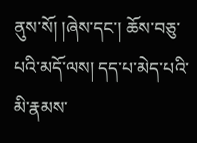ནུས་སོ། །ཞེས་དང་། ཆོས་བཅུ་པའི་མདོ་ལས། དད་པ་མེད་པའི་མི་རྣམས་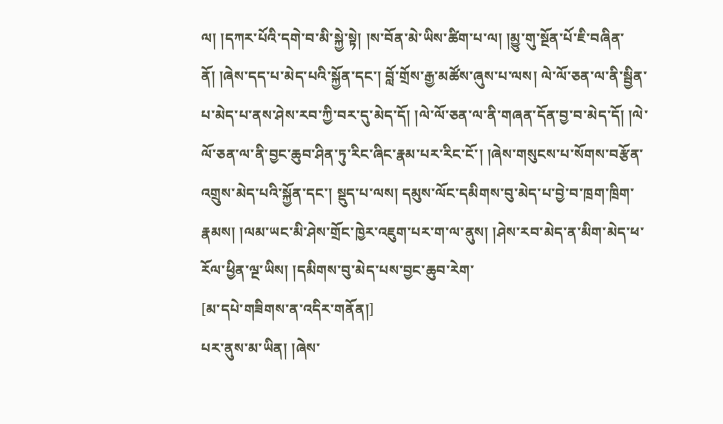ལ། །དཀར་པོའི་དགེ་བ་མི་སྐྱེ་སྟེ། །ས་བོན་མེ་ཡིས་ཚིག་པ་ལ། །མྱུ་གུ་སྔོན་པོ་ཇི་བཞིན་ནོ། །ཞེས་དད་པ་མེད་པའི་སྐྱོན་དང་། བློ་གྲོས་རྒྱ་མཚོས་ཞུས་པ་ལས། ལེ་ལོ་ཅན་ལ་ནི་སྦྱིན་པ་མེད་པ་ནས་ཤེས་རབ་ཀྱི་བར་དུ་མེད་དོ། །ལེ་ལོ་ཅན་ལ་ནི་གཞན་དོན་བྱ་བ་མེད་དོ། །ལེ་ལོ་ཅན་ལ་ནི་བྱང་ཆུབ་ཤིན་ཏུ་རིང་ཞིང་རྣམ་པར་རིང་ངོ་། །ཞེས་གསུངས་པ་སོགས་བརྩོན་འགྲུས་མེད་པའི་སྐྱོན་དང་། སྡུད་པ་ལས། དམུས་ལོང་དམིགས་བུ་མེད་པ་བྱེ་བ་ཁྲག་ཁྲིག་རྣམས། །ལམ་ཡང་མི་ཤེས་གྲོང་ཁྱེར་འཇུག་པར་ག་ལ་ནུས། །ཤེས་རབ་མེད་ན་མིག་མེད་ཕ་རོལ་ཕྱིན་ལྔ་ཡིས། །དམིགས་བུ་མེད་པས་བྱང་ཆུབ་རེག་
[མ་དཔེ་གཟིགས་ན་འདིར་གནོན།]
པར་ནུས་མ་ཡིན། །ཞེས་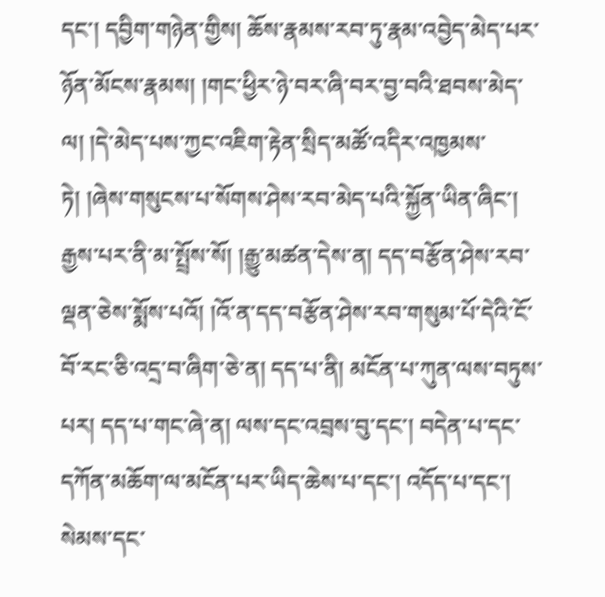དང་། དབྱིག་གཉེན་གྱིས། ཆོས་རྣམས་རབ་ཏུ་རྣམ་འབྱེད་མེད་པར་ཉོན་མོངས་རྣམས། །གང་ཕྱིར་ཉེ་བར་ཞི་བར་བྱ་བའི་ཐབས་མེད་ལ། །དེ་མེད་པས་ཀྱང་འཇིག་རྟེན་སྲིད་མཚོ་འདིར་འཁྱམས་ཏེ། །ཞེས་གསུངས་པ་སོགས་ཤེས་རབ་མེད་པའི་སྐྱོན་ཡིན་ཞིང་། རྒྱས་པར་ནི་མ་སྤྲོས་སོ། །རྒྱུ་མཚན་དེས་ན། དད་བརྩོན་ཤེས་རབ་ལྡན་ཅེས་སྨོས་པའོ། །འོ་ན་དད་བརྩོན་ཤེས་རབ་གསུམ་པོ་དེའི་ངོ་བོ་རང་ཅི་འདྲ་བ་ཞིག་ཅེ་ན། དད་པ་ནི། མངོན་པ་ཀུན་ལས་བཏུས་པར། དད་པ་གང་ཞེ་ན། ལས་དང་འབྲས་བུ་དང་། བདེན་པ་དང་དཀོན་མཆོག་ལ་མངོན་པར་ཡིད་ཆེས་པ་དང་། འདོད་པ་དང་། སེམས་དང་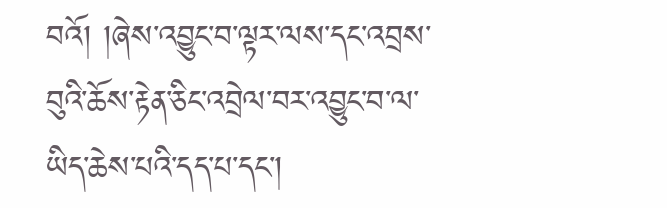བའོ། །ཞེས་འབྱུང་བ་ལྟར་ལས་དང་འབྲས་བུའི་ཆོས་རྟེན་ཅིང་འབྲེལ་བར་འབྱུང་བ་ལ་ཡིད་ཆེས་པའི་དད་པ་དང་།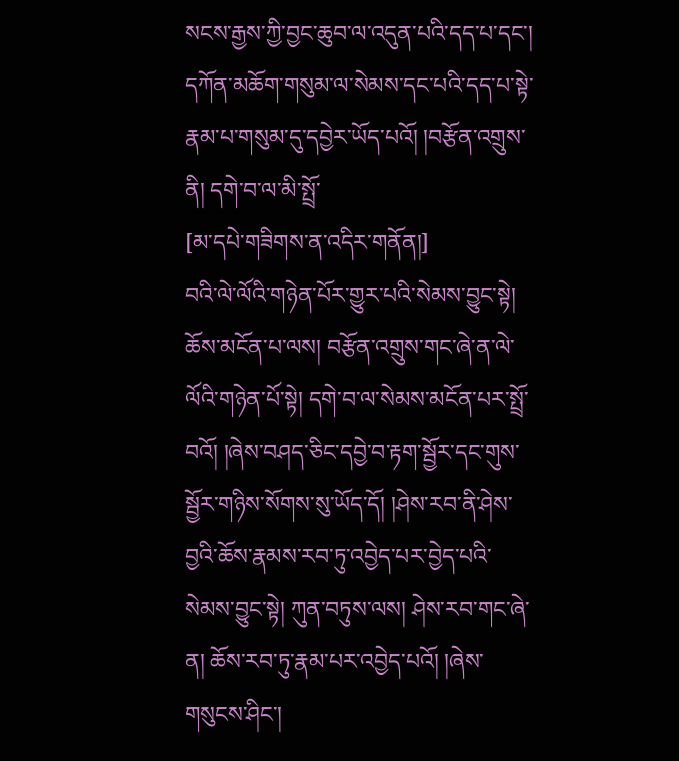སངས་རྒྱས་ཀྱི་བྱང་ཆུབ་ལ་འདུན་པའི་དད་པ་དང་། དཀོན་མཆོག་གསུམ་ལ་སེམས་དང་པའི་དད་པ་སྟེ་རྣམ་པ་གསུམ་དུ་དབྱེར་ཡོད་པའོ། །བརྩོན་འགྲུས་ནི། དགེ་བ་ལ་མི་སྤྲོ་
[མ་དཔེ་གཟིགས་ན་འདིར་གནོན།]
བའི་ལེ་ལོའི་གཉེན་པོར་གྱུར་པའི་སེམས་བྱུང་སྟེ། ཆོས་མངོན་པ་ལས། བརྩོན་འགྲུས་གང་ཞེ་ན་ལེ་ལོའི་གཉེན་པོ་སྟེ། དགེ་བ་ལ་སེམས་མངོན་པར་སྤྲོ་བའོ། །ཞེས་བཤད་ཅིང་དབྱེ་བ་རྟག་སྦྱོར་དང་གུས་སྦྱོར་གཉིས་སོགས་སུ་ཡོད་དོ། །ཤེས་རབ་ནི་ཤེས་བྱའི་ཆོས་རྣམས་རབ་ཏུ་འབྱེད་པར་བྱེད་པའི་སེམས་བྱུང་སྟེ། ཀུན་བཏུས་ལས། ཤེས་རབ་གང་ཞེ་ན། ཆོས་རབ་ཏུ་རྣམ་པར་འབྱེད་པའོ། །ཞེས་གསུངས་ཤིང་།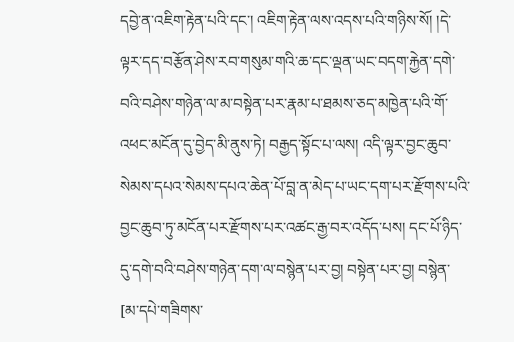དབྱེ་ན་འཇིག་རྟེན་པའི་དང་། འཇིག་རྟེན་ལས་འདས་པའི་གཉིས་སོ། །དེ་ལྟར་དད་བརྩོན་ཤེས་རབ་གསུམ་གའི་ཆ་དང་ལྡན་ཡང་བདག་རྐྱེན་དགེ་བའི་བཤེས་གཉེན་ལ་མ་བསྟེན་པར་རྣམ་པ་ཐམས་ཅད་མཁྱེན་པའི་གོ་འཕང་མངོན་དུ་བྱེད་མི་ནུས་ཏེ། བརྒྱད་སྟོང་པ་ལས། འདི་ལྟར་བྱང་ཆུབ་སེམས་དཔའ་སེམས་དཔའ་ཆེན་པོ་བླ་ན་མེད་པ་ཡང་དག་པར་རྫོགས་པའི་བྱང་ཆུབ་ཏུ་མངོན་པར་རྫོགས་པར་འཚང་རྒྱ་བར་འདོད་པས། དང་པོ་ཉིད་དུ་དགེ་བའི་བཤེས་གཉེན་དག་ལ་བསྙེན་པར་བྱ། བསྟེན་པར་བྱ། བསྙེན་
[མ་དཔེ་གཟིགས་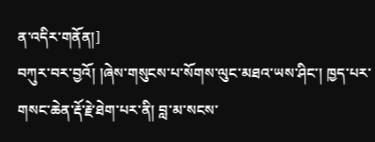ན་འདིར་གནོན།]
བཀུར་བར་བྱའོ། །ཞེས་གསུངས་པ་སོགས་ལུང་མཐའ་ཡས་ཤིང་། ཁྱད་པར་གསང་ཆེན་རྡོ་རྗེ་ཐེག་པར་ནི། བླ་མ་སངས་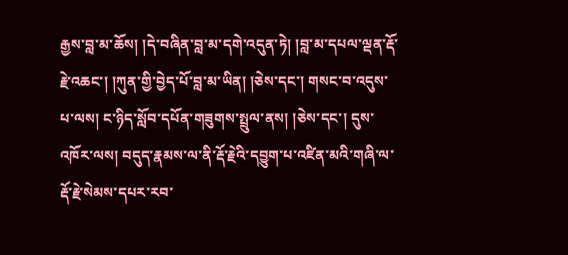རྒྱས་བླ་མ་ཆོས། །དེ་བཞིན་བླ་མ་དགེ་འདུན་ཏེ། །བླ་མ་དཔལ་ལྡན་རྡོ་རྗེ་འཆང་། །ཀུན་གྱི་བྱེད་པོ་བླ་མ་ཡིན། །ཅེས་དང་། གསང་བ་འདུས་པ་ལས། ང་ཉིད་སློབ་དཔོན་གཟུགས་སྤྲུལ་ནས། །ཅེས་དང་། དུས་འཁོར་ལས། བདུད་རྣམས་ལ་ནི་རྡོ་རྗེའི་དབྱུག་པ་འཛིན་མའི་གཞི་ལ་རྡོ་རྗེ་སེམས་དཔར་རབ་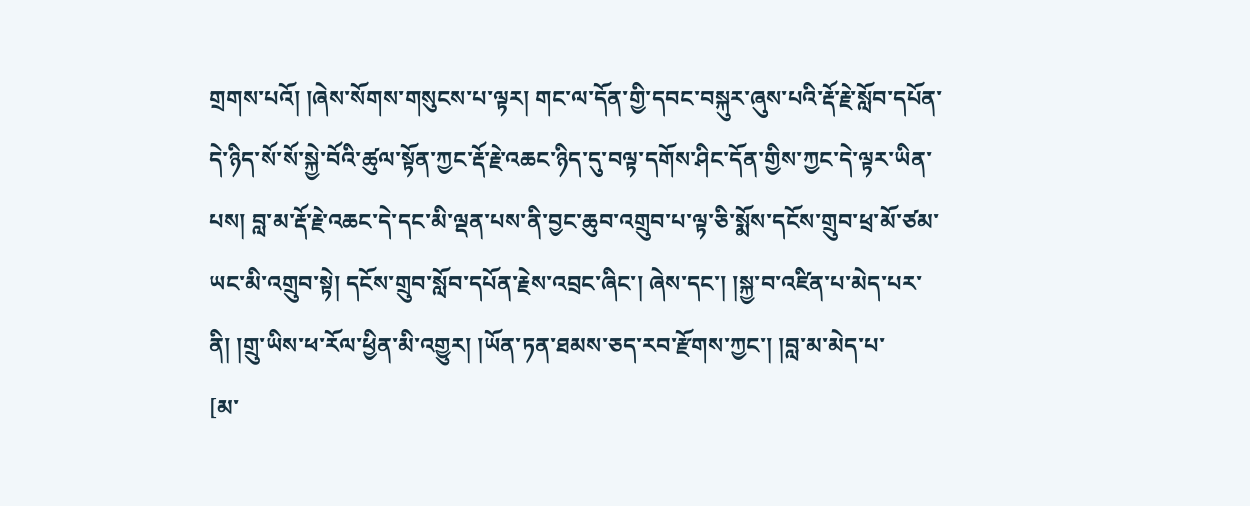གྲགས་པའོ། །ཞེས་སོགས་གསུངས་པ་ལྟར། གང་ལ་དོན་གྱི་དབང་བསྐུར་ཞུས་པའི་རྡོ་རྗེ་སློབ་དཔོན་དེ་ཉིད་སོ་སོ་སྐྱེ་བོའི་ཚུལ་སྟོན་ཀྱང་རྡོ་རྗེ་འཆང་ཉིད་དུ་བལྟ་དགོས་ཤིང་དོན་གྱིས་ཀྱང་དེ་ལྟར་ཡིན་པས། བླ་མ་རྡོ་རྗེ་འཆང་དེ་དང་མི་ལྡན་པས་ནི་བྱང་ཆུབ་འགྲུབ་པ་ལྟ་ཅི་སྨོས་དངོས་གྲུབ་ཕྲ་མོ་ཙམ་ཡང་མི་འགྲུབ་སྟེ། དངོས་གྲུབ་སློབ་དཔོན་རྗེས་འབྲང་ཞིང་། ཞེས་དང་། །སྐྱ་བ་འཛིན་པ་མེད་པར་ནི། །གྲུ་ཡིས་ཕ་རོལ་ཕྱིན་མི་འགྱུར། །ཡོན་ཏན་ཐམས་ཅད་རབ་རྫོགས་ཀྱང་། །བླ་མ་མེད་པ་
[མ་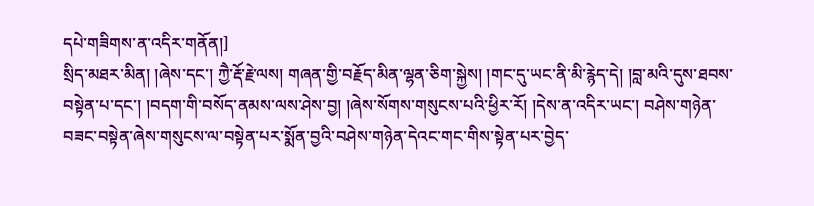དཔེ་གཟིགས་ན་འདིར་གནོན།]
སྲིད་མཐར་མིན། །ཞེས་དང་། ཀྱཻ་རྡོ་རྗེ་ལས། གཞན་གྱི་བརྗོད་མིན་ལྷན་ཅིག་སྐྱེས། །གང་དུ་ཡང་ནི་མི་རྙེད་དེ། །བླ་མའི་དུས་ཐབས་བསྟེན་པ་དང་། །བདག་གི་བསོད་ནམས་ལས་ཤེས་བྱ། །ཞེས་སོགས་གསུངས་པའི་ཕྱིར་རོ། །དེས་ན་འདིར་ཡང་། བཤེས་གཉེན་བཟང་བསྟེན་ཞེས་གསུངས་ལ་བསྟེན་པར་སྨོན་བྱའི་བཤེས་གཉེན་དེའང་གང་གིས་སྟེན་པར་བྱེད་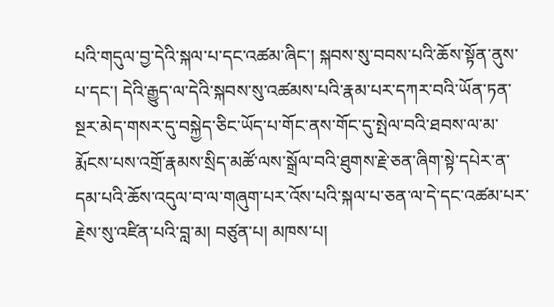པའི་གདུལ་བྱ་དེའི་སྐལ་པ་དང་འཚམ་ཞིང་། སྐབས་སུ་བབས་པའི་ཆོས་སྟོན་ནུས་པ་དང་། དེའི་རྒྱུད་ལ་དེའི་སྐབས་སུ་འཚམས་པའི་རྣམ་པར་དཀར་བའི་ཡོན་ཏན་སྔར་མེད་གསར་དུ་བསྐྱེད་ཅིང་ཡོད་པ་གོང་ནས་གོང་དུ་སྤེལ་བའི་ཐབས་ལ་མ་རྨོངས་པས་འགྲོ་རྣམས་སྲིད་མཚོ་ལས་སྒྲོལ་བའི་ཐུགས་རྗེ་ཅན་ཞིག་སྟེ་དཔེར་ན་དམ་པའི་ཆོས་འདུལ་བ་ལ་གཞུག་པར་འོས་པའི་སྐལ་པ་ཅན་ལ་དེ་དང་འཚམ་པར་རྗེས་སུ་འཛིན་པའི་བླ་མ། བཙུན་པ། མཁས་པ།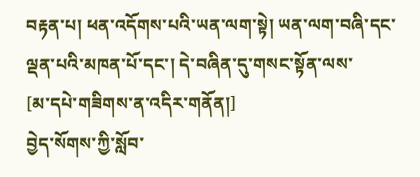བརྟན་པ། ཕན་འདོགས་པའི་ཡན་ལག་སྟེ། ཡན་ལག་བཞི་དང་ལྡན་པའི་མཁན་པོ་དང་། དེ་བཞིན་དུ་གསང་སྟོན་ལས་
[མ་དཔེ་གཟིགས་ན་འདིར་གནོན།]
བྱེད་སོགས་ཀྱི་སློབ་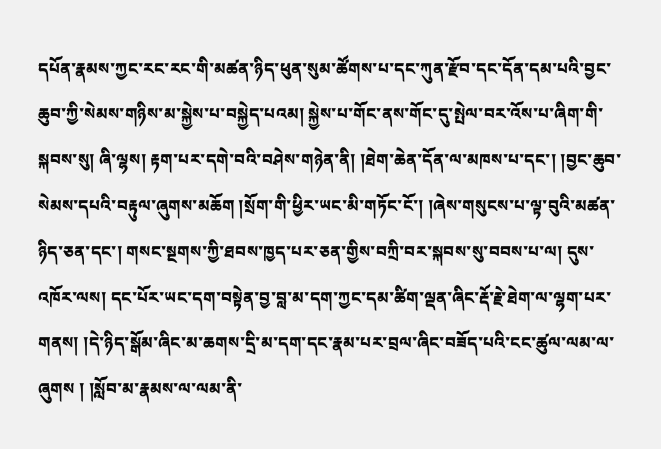དཔོན་རྣམས་ཀྱང་རང་རང་གི་མཚན་ཉིད་ཕུན་སུམ་ཚོགས་པ་དང་ཀུན་རྫོབ་དང་དོན་དམ་པའི་བྱང་ཆུབ་ཀྱི་སེམས་གཉིས་མ་སྐྱེས་པ་བསྐྱེད་པའམ། སྐྱེས་པ་གོང་ནས་གོང་དུ་སྤེལ་བར་འོས་པ་ཞིག་གི་སྐབས་སུ། ཞི་ལྷས། རྟག་པར་དགེ་བའི་བཤེས་གཉེན་ནི། །ཐེག་ཆེན་དོན་ལ་མཁས་པ་དང་། །བྱང་ཆུབ་སེམས་དཔའི་བརྟུལ་ཞུགས་མཆོག །སྲོག་གི་ཕྱིར་ཡང་མི་གཏོང་ངོ་། །ཞེས་གསུངས་པ་ལྟ་བུའི་མཚན་ཉིད་ཅན་དང་། གསང་སྔགས་ཀྱི་ཐབས་ཁྱད་པར་ཅན་གྱིས་བཀྲི་བར་སྐབས་སུ་བབས་པ་ལ། དུས་འཁོར་ལས། དང་པོར་ཡང་དག་བསྟེན་བྱ་བླ་མ་དག་ཀྱང་དམ་ཚིག་ལྡན་ཞིང་རྡོ་རྗེ་ཐེག་ལ་ལྷག་པར་གནས། །དེ་ཉིད་སྒོམ་ཞིང་མ་ཆགས་དྲི་མ་དག་དང་རྣམ་པར་བྲལ་ཞིང་བཟོད་པའི་ངང་ཚུལ་ལམ་ལ་ཞུགས ། །སློབ་མ་རྣམས་ལ་ལམ་ནི་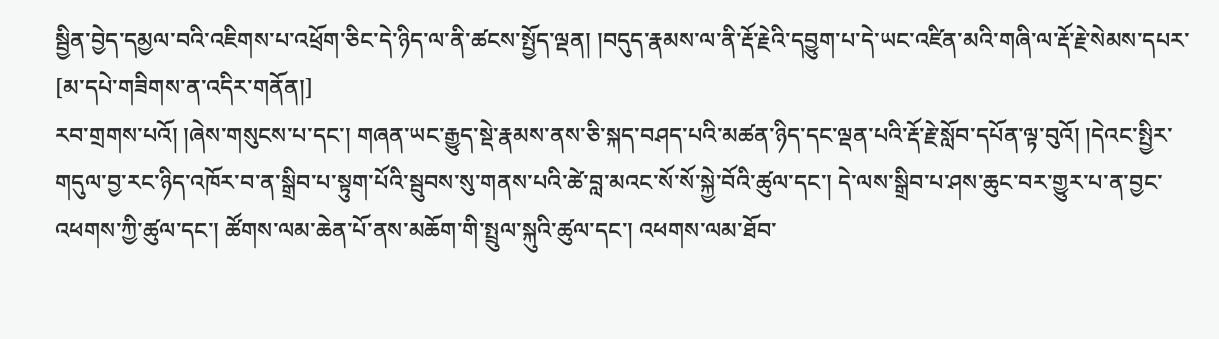སྦྱིན་བྱེད་དམྱལ་བའི་འཇིགས་པ་འཕྲོག་ཅིང་དེ་ཉིད་ལ་ནི་ཚངས་སྤྱོད་ལྡན། །བདུད་རྣམས་ལ་ནི་རྡོ་རྗེའི་དབྱུག་པ་དེ་ཡང་འཛིན་མའི་གཞི་ལ་རྡོ་རྗེ་སེམས་དཔར་
[མ་དཔེ་གཟིགས་ན་འདིར་གནོན།]
རབ་གྲགས་པའོ། །ཞེས་གསུངས་པ་དང་། གཞན་ཡང་རྒྱུད་སྡེ་རྣམས་ནས་ཅི་སྐད་བཤད་པའི་མཚན་ཉིད་དང་ལྡན་པའི་རྡོ་རྗེ་སློབ་དཔོན་ལྟ་བུའོ། །དེའང་སྤྱིར་གདུལ་བྱ་རང་ཉིད་འཁོར་བ་ན་སྒྲིབ་པ་སྟུག་པོའི་སྦུབས་སུ་གནས་པའི་ཚེ་བླ་མའང་སོ་སོ་སྐྱེ་བོའི་ཚུལ་དང་། དེ་ལས་སྒྲིབ་པ་ཤས་ཆུང་བར་གྱུར་པ་ན་བྱང་འཕགས་ཀྱི་ཚུལ་དང་། ཚོགས་ལམ་ཆེན་པོ་ནས་མཆོག་གི་སྤྲུལ་སྐུའི་ཚུལ་དང་། འཕགས་ལམ་ཐོབ་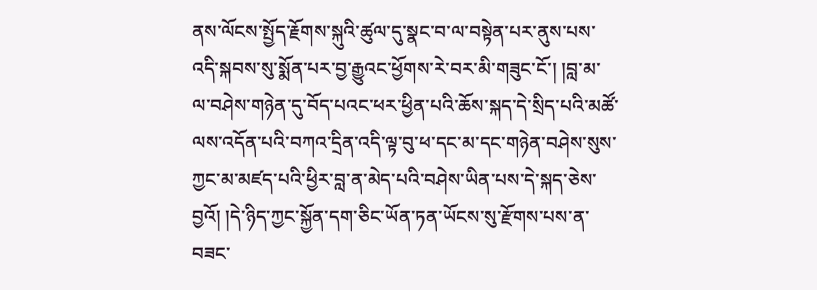ནས་ལོངས་སྤྱོད་རྗོགས་སྐུའི་ཚུལ་དུ་སྣང་བ་ལ་བསྟེན་པར་ནུས་པས་འདི་སྐབས་སུ་སྨོན་པར་བྱ་རྒྱུའང་ཕྱོགས་རེ་བར་མི་གཟུང་ངོ་། །བླ་མ་ལ་བཤེས་གཉེན་དུ་བོད་པའང་ཕར་ཕྱིན་པའི་ཆོས་སྐད་དེ་སྲིད་པའི་མཚོ་ལས་འདོན་པའི་བཀའ་དྲིན་འདི་ལྟ་བུ་ཕ་དང་མ་དང་གཉེན་བཤེས་སུས་ཀྱང་མ་མཛད་པའི་ཕྱིར་བླ་ན་མེད་པའི་བཤེས་ཡིན་པས་དེ་སྐད་ཅེས་བྱའོ། །དེ་ཉིད་ཀྱང་སྐྱོན་དག་ཅིང་ཡོན་ཏན་ཡོངས་སུ་རྫོགས་པས་ན་བཟང་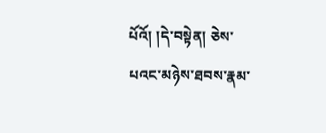པོའོ། །དེ་བསྟེན། ཅེས་པའང་མཉེས་ཐབས་རྣམ་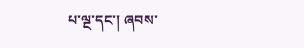པ་ལྔ་དང་། ཞབས་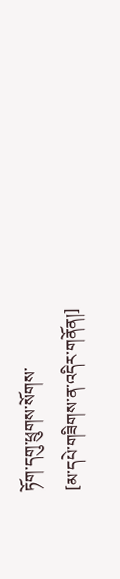ཏོག་དགུ་ཕྲུགས་སོགས་
[མ་དཔེ་གཟིགས་ན་འདིར་གནོན།]